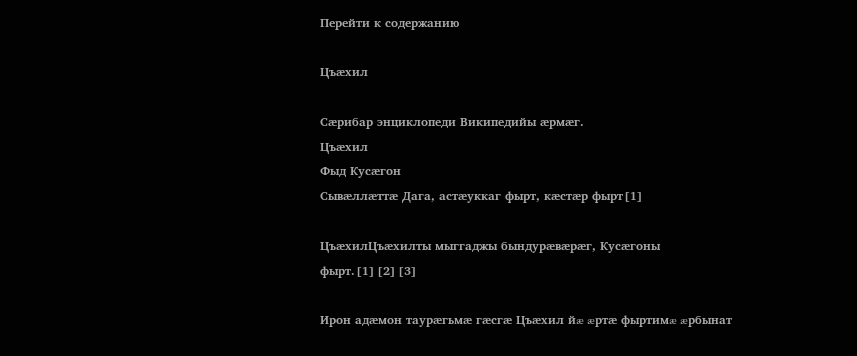Перейти к содержанию

Цъæхил

Сæрибар энциклопеди Википедийы æрмæг.
Цъæхил
Фыд Кусæгон
Сывæллæттæ Дага, астæуккаг фырт, кæстæр фырт[1]

ЦъæхилЦъæхилты мыггаджы бындурæвæрæг, Кусæгоны фырт.[1][2][3]

Ирон адæмон таурæгьмæ гæсгæ Цъæхил йæ æртæ фыртимæ æрбынат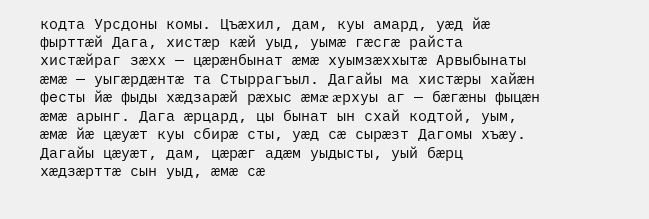кодта Урсдоны комы. Цъæхил, дам, куы амард, уæд йæ фырттæй Дага, хистæр кæй уыд, уымæ гæсгæ райста хистæйраг зæхх — цæрæнбынат æмæ хуымзæххытæ Арвыбынаты æмæ — уыгæрдæнтæ та Стыррагъыл. Дагайы ма хистæры хайæн фесты йæ фыды хæдзарæй рæхыс æмæ æрхуы аг — бæгæны фыцæн æмæ арынг. Дага æрцард, цы бынат ын схай кодтой, уым, æмæ йæ цæуæт куы сбирæ сты, уæд сæ сырæзт Дагомы хъæу. Дагайы цæуæт, дам, цæрæг адæм уыдысты, уый бæрц хæдзæрттæ сын уыд, æмæ сæ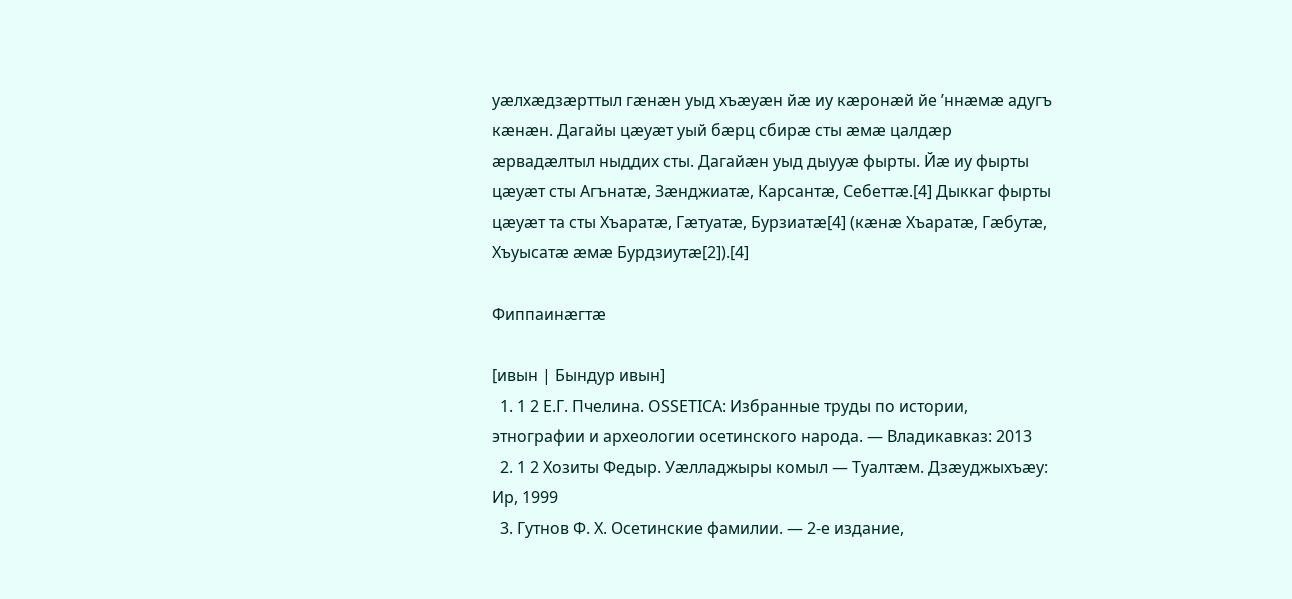уæлхæдзæрттыл гæнæн уыд хъæуæн йæ иу кæронæй йе ’ннæмæ адугъ кæнæн. Дагайы цæуæт уый бæрц сбирæ сты æмæ цалдæр æрвадæлтыл ныддих сты. Дагайæн уыд дыууæ фырты. Йæ иу фырты цæуæт сты Агънатæ, Зæнджиатæ, Карсантæ, Себеттæ.[4] Дыккаг фырты цæуæт та сты Хъаратæ, Гæтуатæ, Бурзиатæ[4] (кæнæ Хъаратæ, Гæбутæ, Хъуысатæ æмæ Бурдзиутæ[2]).[4]

Фиппаинæгтæ

[ивын | Бындур ивын]
  1. 1 2 E.Г. Пчелина. OSSETICA: Избранные труды по истории, этнографии и археологии осетинского народа. — Владикавказ: 2013
  2. 1 2 Хозиты Федыр. Уæлладжыры комыл — Туалтæм. Дзæуджыхъæу: Ир, 1999
  3. Гутнов Ф. Х. Осетинские фамилии. — 2-е издание,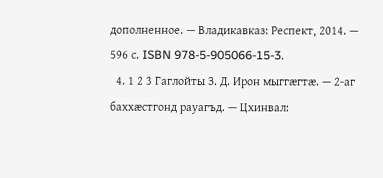дополненное. — Владикавказ: Респект, 2014. — 596 с. ISBN 978-5-905066-15-3.
  4. 1 2 3 Гаглойты З. Д. Ирон мыггæгтæ. — 2-аг баххæстгонд рауагъд. — Цхинвал: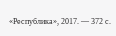«Республика», 2017. — 372 с.